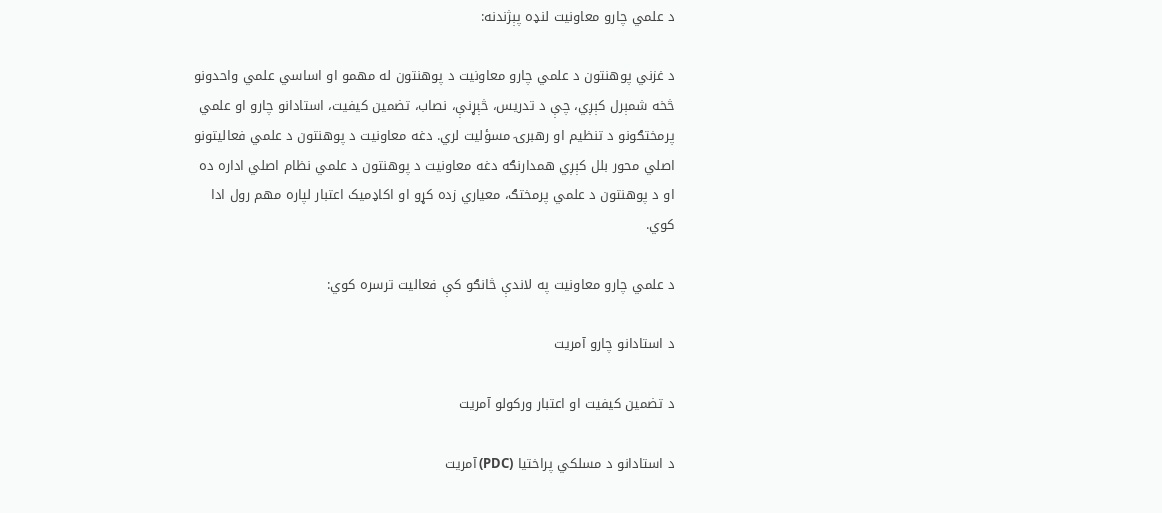د علمي چارو معاونیت لنډه پېژندنه:

د غزني پوهنتون د علمي چارو معاونیت د پوهنتون له مهمو او اساسي علمي واحدونو څخه شمېرل کېږي، چې د تدریس، څېړنې، نصاب، تضمین کیفیت، استادانو چارو او علمي پرمختګونو د تنظیم او رهبرۍ مسؤلیت لري. دغه معاونیت د پوهنتون د علمي فعالیتونو اصلي محور بلل کېږي همدارنګه دغه معاونیت د پوهنتون د علمي نظام اصلي اداره ده او د پوهنتون د علمي پرمختګ، معیاري زده کړو او اکاډمیک اعتبار لپاره مهم رول ادا کوي.

د علمي چارو معاونیت په لاندې څانګو کې فعالیت ترسره کوي:

د استادانو چارو آمریت

د تضمین کیفیت او اعتبار ورکولو آمریت

د استادانو د مسلکي پراختیا (PDC) آمریت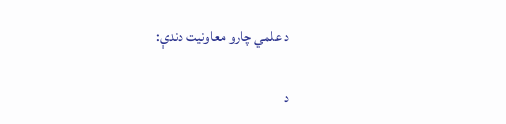د علمي چارو معاونیت دندې:

د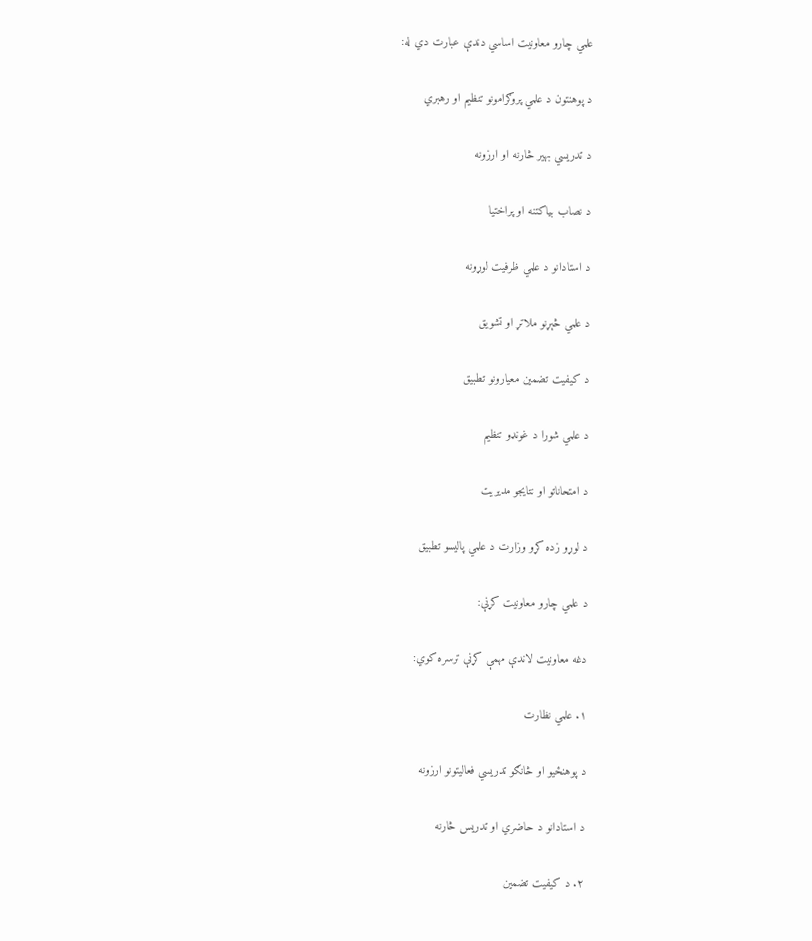علمي چارو معاونیت اساسي دندې عبارت دي له:

د پوهنتون د علمي پروګرامونو تنظیم او رهبري

د تدریسي بهیر څارنه او ارزونه

د نصاب بیاکتنه او پراختیا

د استادانو د علمي ظرفیت لوړونه

د علمي څېړنو ملاتړ او تشویق

د کیفیت تضمین معیارونو تطبیق

د علمي شورا د غونډو تنظیم

د امتحاناتو او نتایجو مدیریت

د لوړو زده کړو وزارت د علمي پالیسو تطبیق

د علمي چارو معاونیت کړنې:

دغه معاونیت لاندې مهمې کړنې ترسره کوي:

۱. علمي نظارت

د پوهنځیو او څانګو تدریسي فعالیتونو ارزونه

د استادانو د حاضري او تدریس څارنه

۲. د کیفیت تضمین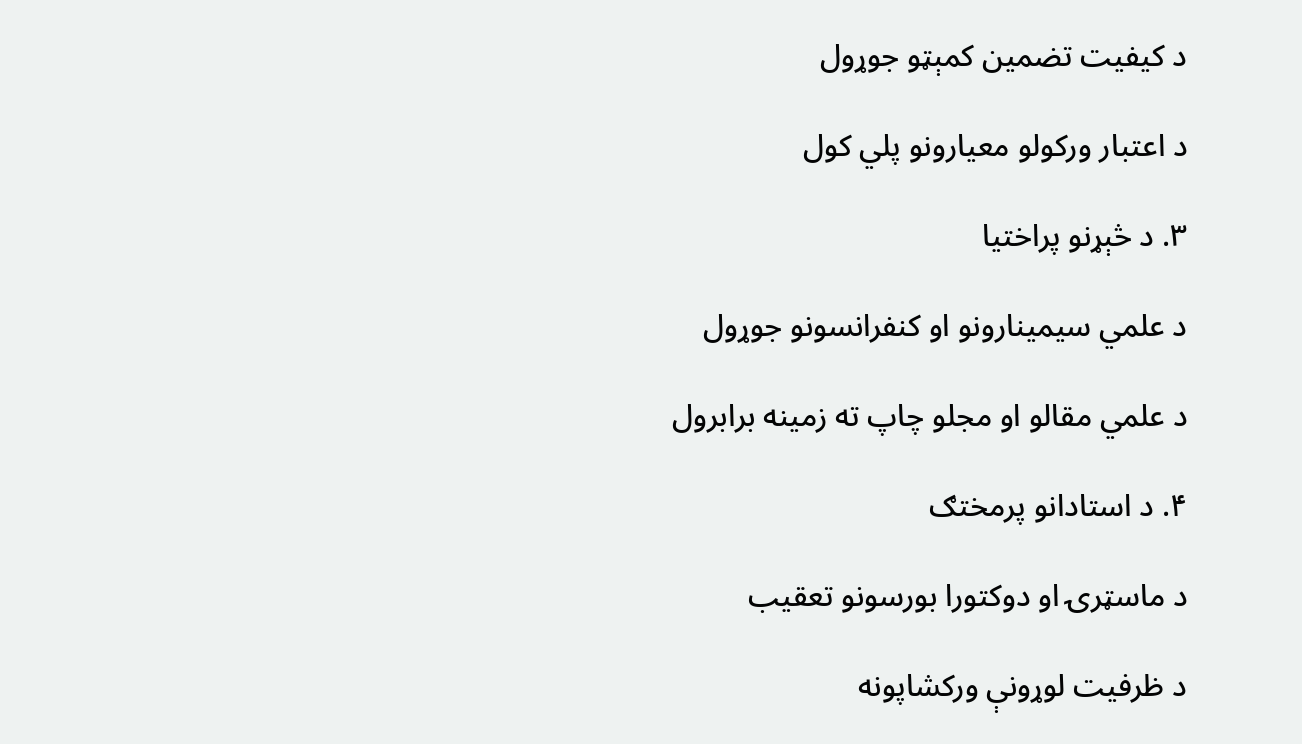د کیفیت تضمین کمېټو جوړول

د اعتبار ورکولو معیارونو پلي کول

۳. د څېړنو پراختیا

د علمي سیمینارونو او کنفرانسونو جوړول

د علمي مقالو او مجلو چاپ ته زمینه برابرول

۴. د استادانو پرمختګ

د ماسټرۍ او دوکتورا بورسونو تعقیب

د ظرفیت لوړونې ورکشاپونه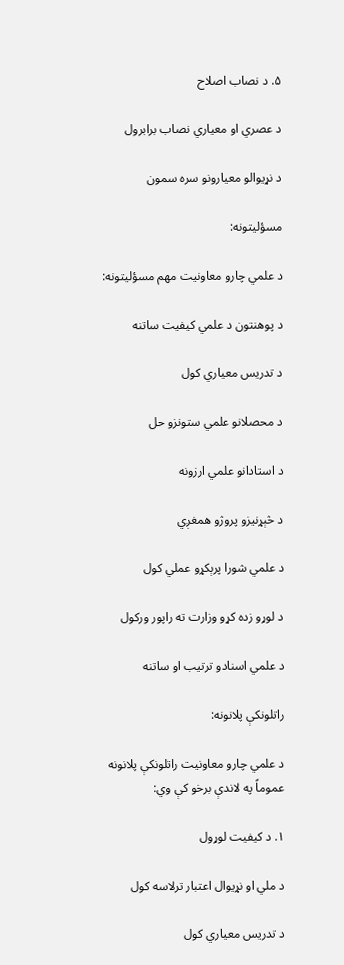۵. د نصاب اصلاح

د عصري او معیاري نصاب برابرول

د نړیوالو معیارونو سره سمون

مسؤلیتونه:

د علمي چارو معاونیت مهم مسؤلیتونه:

د پوهنتون د علمي کیفیت ساتنه

د تدریس معیاري کول

د محصلانو علمي ستونزو حل

د استادانو علمي ارزونه

د څېړنیزو پروژو همغږي

د علمي شورا پرېکړو عملي کول

د لوړو زده کړو وزارت ته راپور ورکول

د علمي اسنادو ترتیب او ساتنه

راتلونکې پلانونه:

د علمي چارو معاونیت راتلونکې پلانونه عموماً په لاندې برخو کې وي:

۱. د کیفیت لوړول

د ملي او نړیوال اعتبار ترلاسه کول

د تدریس معیاري کول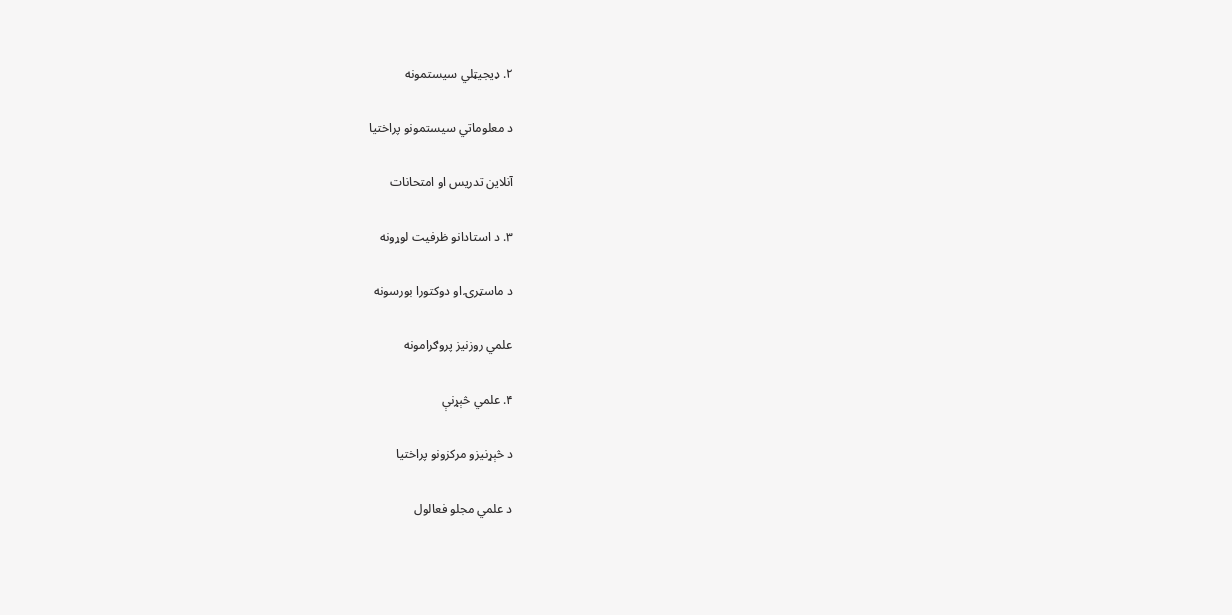۲. ډیجیټلي سیستمونه

د معلوماتي سیستمونو پراختیا

آنلاین تدریس او امتحانات

۳. د استادانو ظرفیت لوړونه

د ماسټرۍ او دوکتورا بورسونه

علمي روزنیز پروګرامونه

۴. علمي څېړنې

د څېړنیزو مرکزونو پراختیا

د علمي مجلو فعالول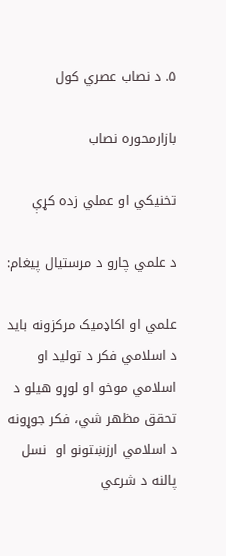۵. د نصاب عصري کول

بازارمحوره نصاب

تخنیکي او عملي زده کړې

د علمي چارو د مرستیال پیغام:

علمي او اکاډمیک مرکزونه باید د اسلامي فکر د تولید او اسلامي موخو او لوړو هیلو د تحقق مظهر شي، فکر جوړونه د اسلامي ارزښتونو او  نسل پالنه د شرعي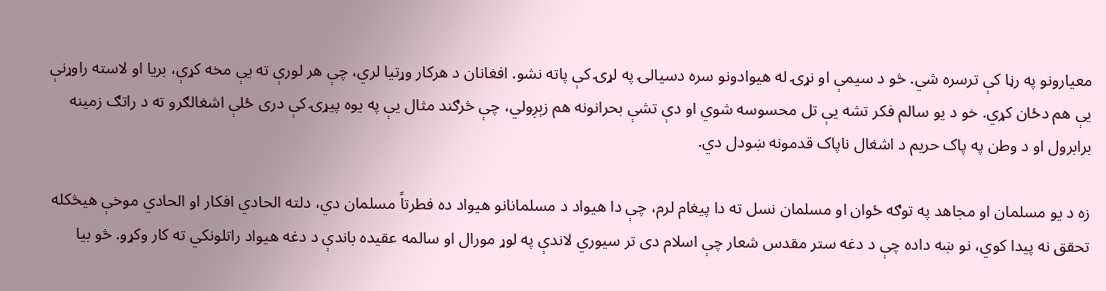معیارونو په رڼا کې ترسره شي. څو د سیمې او نړۍ له هیوادونو سره دسیالۍ په لړۍ کې پاته نشو. افغانان د هرکار وړتیا لري، چې هر لورې ته یې مخه کړې، بریا او لاسته راوړنې یې هم دځان کړي. خو د یو سالم فکر تشه یې تل محسوسه شوي او دې تشې بحرانونه هم زېږولي، چې څرګند مثال یې په یوه پیړۍ کې دری ځلې اشغالګرو ته د راتګ زمینه برابرول او د وطن په پاک حریم د اشغال ناپاک قدمونه ښودل دي.

زه د یو مسلمان او مجاهد په توګه ځوان او مسلمان نسل ته دا پیغام لرم، چې دا هیواد د مسلمانانو هیواد ده فطرتاً مسلمان دي، دلته الحادي افکار او الحادي موخې هیڅکله تحقق نه پیدا کوي، نو ښه داده چې د دغه ستر مقدس شعار چې اسلام دی تر سیوري لاندې په لوړ مورال او سالمه عقیده باندې د دغه هیواد راتلونکي ته کار وکړو. څو بیا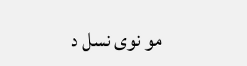مو نوی نسل د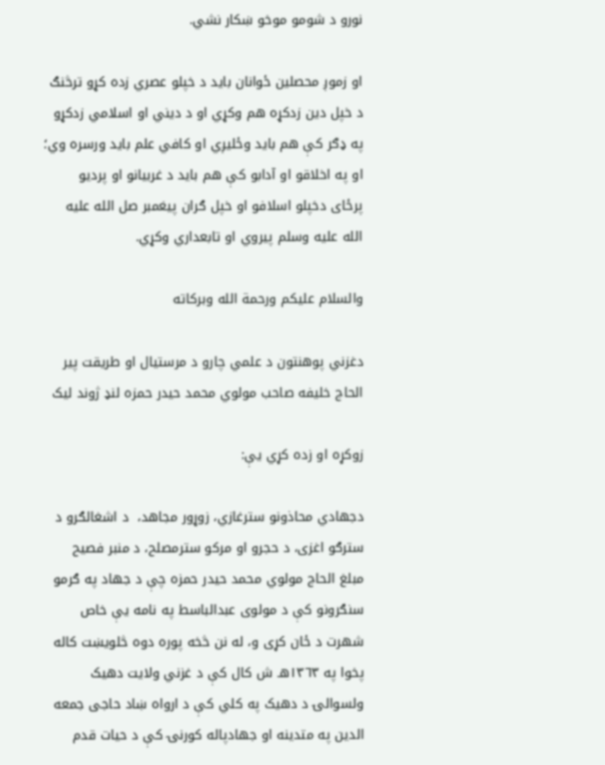نورو د شومو موخو ښکار نشي.

او زموږ محصلين ځوانان بايد د خپلو عصري زده کړو ترڅنګ د خپل دين زدکړه هم وکړي او د ديني او اسلامي زدکړو په ډګر کې هم باید وځليږي او کافي علم بايد ورسره وي؛ او په اخلاقو او آدابو کې هم باید د غربيانو او پرديو پرځای دخپلو اسلافو او خپل ګران پيغمبر صل الله عليه الله عليه وسلم پيروي او تابعداري وکړي.

والسلام عليكم ورحمة الله وبركاته

دغزني پوهنتون د علمي چارو د مرستیال او طريقت پیر الحاج خليفه صاحب مولوي محمد حیدر حمزه لنډ ژوند لیک

زوکړه او زده کړي یې:

دجهادي محاذونو سترغازي، زوړور مجاهد،  د اشغالګرو د سترګو اغزی، د حجرو او مرکو سترمصلح، د منبر فصیح مبلغ الحاج مولوي محمد حیدر حمزه چې د جهاد په ګرمو سنګرونو کې د مولوی عبدالباسط په نامه یې خاص شهرت د ځان کړی و، له نن څخه پوره دوه څلویښت کاله پخوا په ١٣٦٣هـ ش کال کې د غزني ولایت دهیک ولسوالۍ د دهيک په کلي کې د ارواه ښاد حاجی جمعه الدین په متدینه او جهادپاله کورنۍ کې د حیات قدم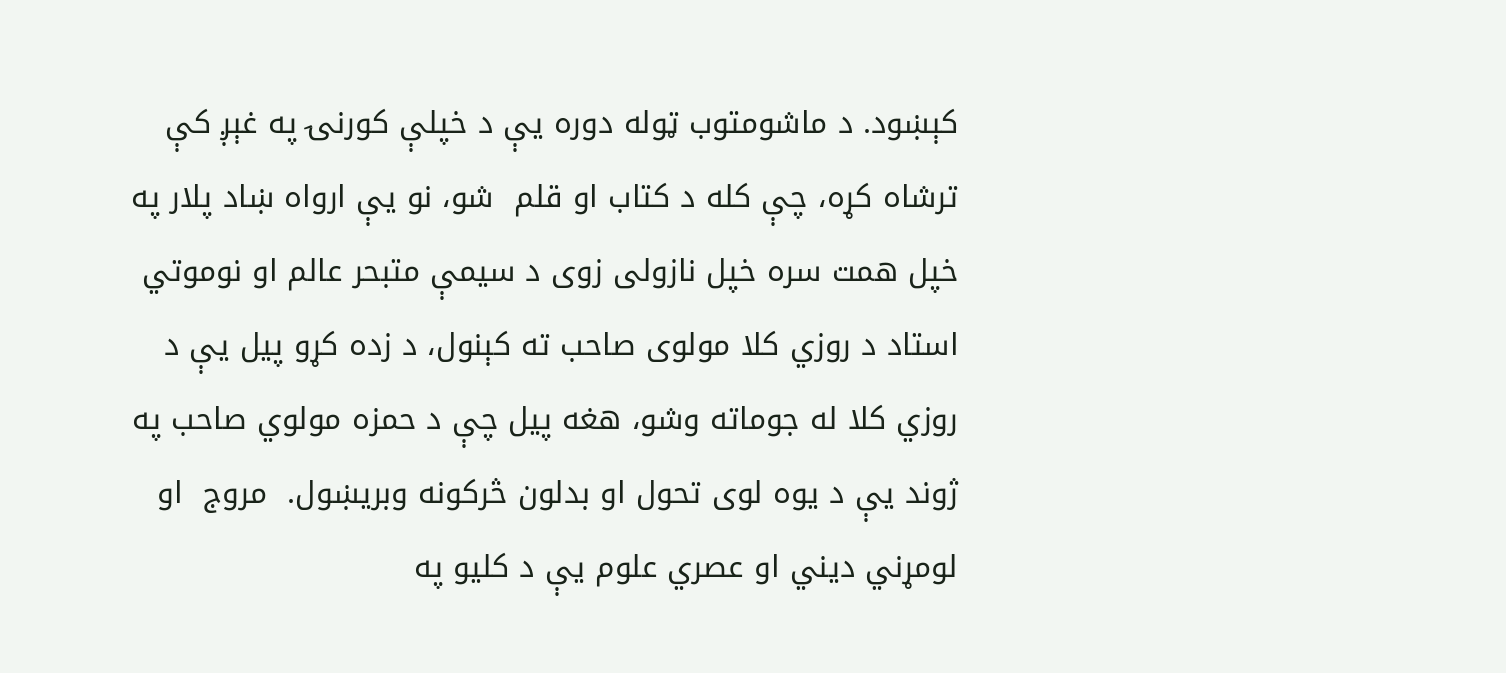کېښود. د ماشومتوب ټوله دوره یې د خپلې کورنۍ په غېږ کې ترشاه کړه، چې کله د کتاب او قلم  شو، نو یې ارواه ښاد پلار په خپل همت سره خپل نازولی زوی د سیمې متبحر عالم او نوموتي استاد د روزي کلا مولوی صاحب ته کېنول، د زده کړو پیل یې د روزي کلا له جوماته وشو، هغه پیل چې د حمزه مولوي صاحب په ژوند یې د یوه لوی تحول او بدلون څرکونه وبریښول.  مروج  او لومړني ديني او عصري علوم یې د کلیو په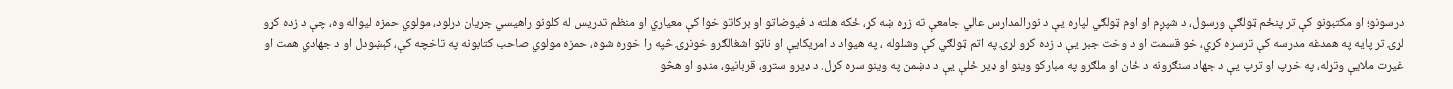درسونو؛ او مکتبونو کې تر پنځم ټولګې ورسول، د شپږم او اوم ټولګي لپاره یې د نورالمدارس عالي جامعې ته زړه ښه کړ، ځکه هلته د فیوضاتو او برکاتو خوا کې معیاري او منظم تدریس له کلونو راهیسي جریان درلود، مولوي حمزه لیواله وه، چې د زده کړو لړۍ تر پایه په همدغه مدرسه کې ترسره کړي، خو قسمت او د وخت جبر یې د زده کړو لړۍ په اتم ټولګي کې وشلوله ، په هیواد د امریکایې او ناټو اشغالګرو خونړۍ څپه را خوره شوه، حمزه مولوي صاحب کتابونه په تاخچه کې، کېښودل او د جهادي همت او غیرت ملایې وتړله، په خرپ او ترپ یې د جهاد سنګرونه د ځان او ملګرو په مبارکو وینو او ډیر ځلې یې د دښمن په وینو سره کړل. د ډیرو ستړو، قربانیو، منډو او هڅو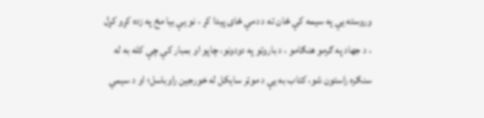وروسته یې په سیمه کې ځان ته د دمې ځای پیدا کړ ، نو یې بیا مخ په زده کړو کړل ، د جهاد په ګرمو هنګامو ، د باروتو په دودونو، چاپو او بمبار کې چې کله به له سنګره راستون شو، کتاب به یې د موټر سایکل له خورجین راوباسل؛ او د سیمي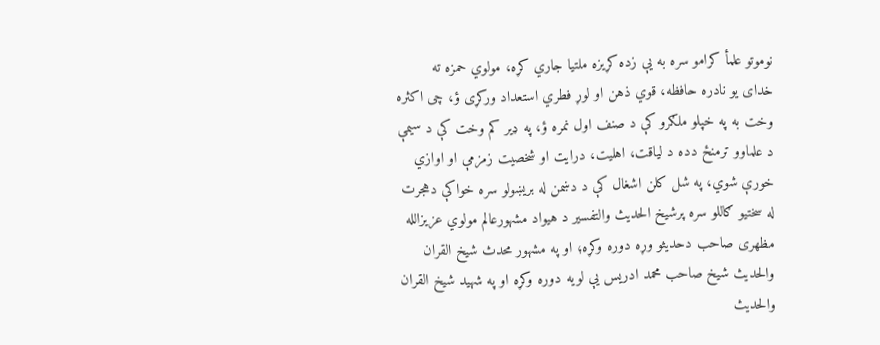نوموتو علمأ کرامو سره به یې زده کړیزه ملتیا جاري کړه، مولوي حمزه ته خدای یو نادره حافظه، قوي ذهن او لوړ فطري استعداد ورکړی ؤ، چی اکثره وخت به په خپلو ملګرو کې د صنف اول نمره ؤ، په ډیر کم وخت کې د سیمې د علماوو ترمنځ دده د لیاقت، اهلیت، درایت او شخصیت زمزمې او اوازي خورې شوي، په شل کلن اشغال کې د دښمن له بریښولو سره خواکې دهجرت له سختيو ګاللو سره پرشيخ الحديث والتفسير د هيواد مشهورعالم مولوي عزيزالله مظهری صاحب دحديثو وړه دوره وکړه؛ او په مشهور محدث شيخ القران والحديث شيخ صاحب محمد ادريس يې لویه دوره وکړه او په شهيد شیخ القران والحديث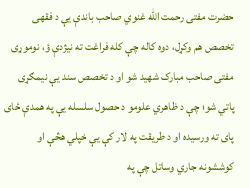حضرت مفتی رحمت الله غنوي صاحب باندې یې د فقهی تخصص هم وکړل، دوه کاله چې کله فراغت ته نيژدې ؤ، نوموړی مفتی صاحب مبارک شهيد شو او د تخصص سند يې نیمګړی پاتي شو؛ چې د ظاهري علومو د حصول سلسله يې په همدې ځای پای ته ورسيده او د طريقت په لار کې يې خپلي هڅې او کوششونه جاري وساتل چې په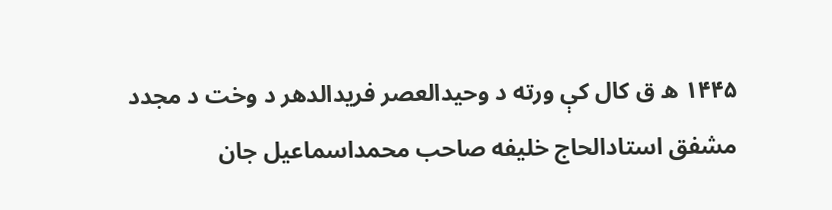۱۴۴۵ ه ق کال کې ورته د وحيدالعصر فريدالدهر د وخت د مجدد مشفق استادالحاج خليفه صاحب محمداسماعيل جان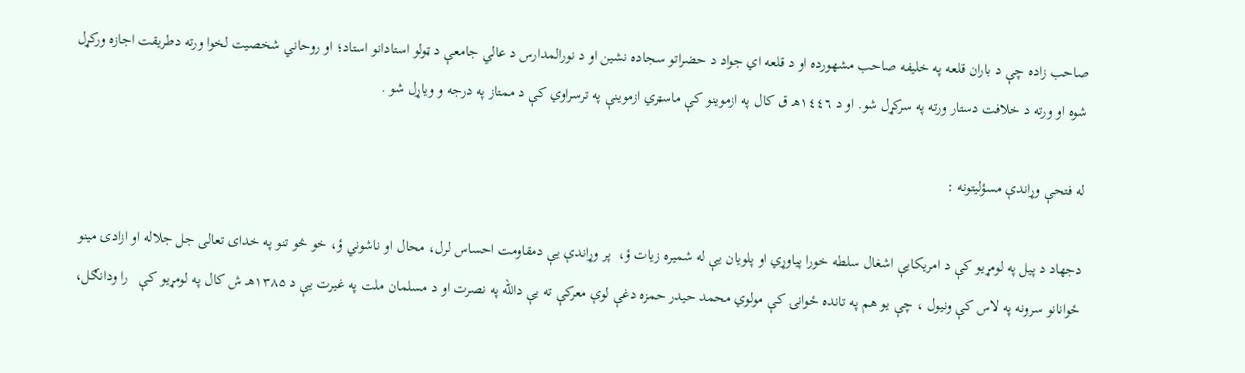صاحب زاده چې د باران قلعه په خليفه صاحب مشهورده او د قلعه اي جواد د حضراتو سجاده نشین او د نورالمدارس د عالي جامعې د ټولو استادانو استاد؛ او روحاني شخصيت لخوا ورته دطريقت اجازه ورکړل شوه او ورته د خلافت دستار ورته په سرکړل شو. او د ١٤٤٦هـ ق کال په ازموينو کې ماسټري ازموینې په ترسراوي کې د ممتاز په درجه و ویاړل شو .

له فتحې وړاندې مسؤلیتونه :

دجهاد د پیل په لومړیو کې د امریکایې اشغال سلطه خورا پياوړي او پلویان یې له شمیره زیات ؤ،  پر وړاندې یې دمقاومت احساس لرل، محال او ناشوني ؤ، خو څو تنو په خدای تعالی جل جلاله او ازادۍ مینو ځوانانو سرونه په لاس کې ونیول ، چې یو هم په تانده ځوانۍ کې مولوي محمد حیدر حمزه دغې لوې معرکې ته یې دالله په نصرت او د مسلمان ملت په غیرت یې د ۱۳۸۵هـ ش کال په لومړیو کې   را ودانګل،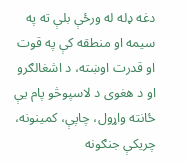دغه ډله له ورځې بلې ته په سیمه او منطقه کې په قوت او قدرت اوښته، د اشغالګرو او د هغوی د لاسپوڅو پام یې ځانته واړول، چاپې، کمینونه، چریکې جنګونه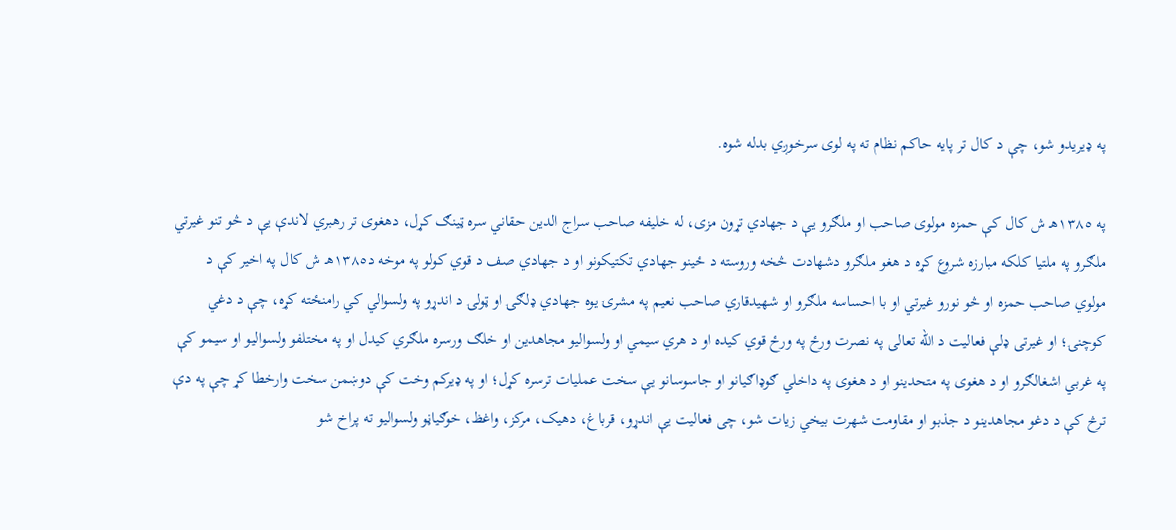په ډیریدو شو، چې د کال تر پایه حاکم نظام ته په لوی سرخوږي بدله شوه.

په ١٣٨٥هـ ش کال کې حمزه مولوی صاحب او ملګرو یې د جهادي تړون مزی، له خلیفه صاحب سراج الدین حقاني سره ټینګ کړل، دهغوی تر رهبري لاندې یې د څو تنو غيرتي ملګرو په ملتیا کلکه مبارزه شروع کړه د هغو ملګرو دشهادت څخه وروسته د ځينو جهادي تکتیکونو او د جهادي صف د قوي کولو په موخه د١٣٨٥هـ ش کال په اخير کې د مولوي صاحب حمزه او څو نورو غیرتي او با احساسه ملګرو او شهیدقاري صاحب نعیم په مشرۍ یوه جهادي ډلګۍ او ټولۍ د اندړو په ولسوالي کي رامنځته کړه، چې د دغي کوچنۍ؛ او غيرتی ډلې فعالیت د الله تعالی په نصرت ورځ په ورځ قوي کيده او د هري سيمي او ولسوالیو مجاهدين او خلګ ورسره ملګري کيدل او په مختلفو ولسواليو او سيمو کې په غربي اشغالګرو او د هغوی په متحدينو او د هغوی په داخلي ګوډاګيانو او جاسوسانو يې سخت عمليات ترسره کړل؛ او په ډيرکم وخت کې دوښمن سخت وارخطا کړ چې په دې ترڅ کې د دغو مجاهدينو د جذبو او مقاومت شهرت بيخي زيات شو، چی فعاليت يې اندړو، قرباغ، دهیک، مرکز، واغظ، خوګياڼو ولسواليو ته پراخ شو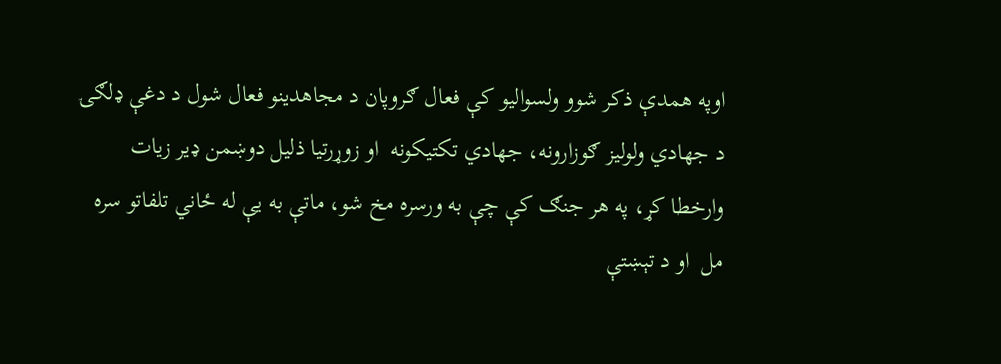اوپه همدې ذکر شوو ولسواليو کې فعال ګروپان د مجاهدينو فعال شول د دغې ډلګۍ د جهادي ولولیز ګوزارونه، جهادي تکتیکونه  او زوړرتیا ذلیل دوښمن ډير زيات وارخطا کړ، په هر جنګ کې چې به ورسره مخ شو، ماتې به یې له ځاني تلفاتو سره مل  او د تېښتې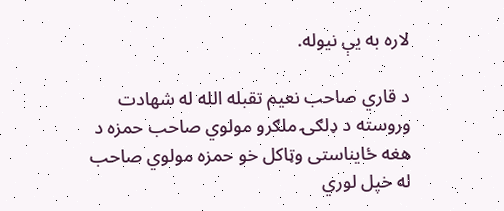لاره به یې نیوله.

د قاري صاحب نعیم تقبله الله له شهادت وروسته د ډلګۍ ملګرو مولوي صاحب حمزه د هغه ځایناستی وټاکل خو حمزه مولوي صاحب له خپل لوري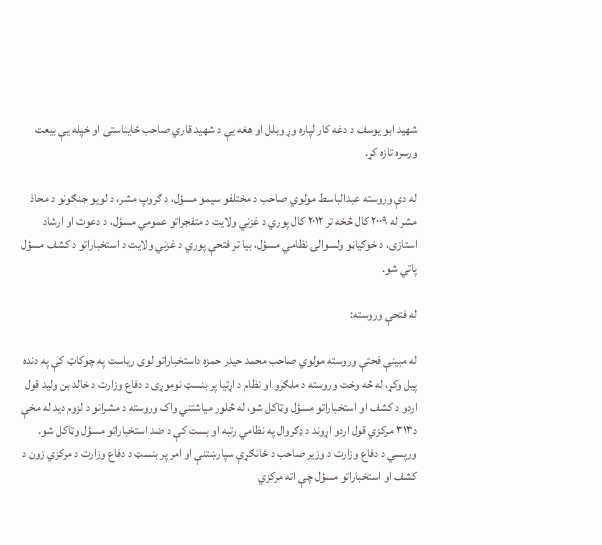شهید ابو یوسف د دغه کار لپاره وړ وبلل او هغه یې د شهید قاري صاحب ځایناستی او خپله یې بیعت ورسره تازه کړ.

له دې وروسته عبدالباسط مولوي صاحب د مختلفو سیمو مسؤل، د ګروپ مشر، د لویو جنګونو د محاذ مشر له ۲۰۰۹ کال څخه تر ۲۰۱۲ کال پوري د غزني ولایت د متفجراتو عمومي مسؤل، د دعوت او ارشاد استازی، د خوګیاڼو ولسوالۍ نظامي مسؤل، بیا تر فتحې پوري د غزني ولایت د استخباراتو د کشف مسؤل پاتي شو.

له فتحې وروسته:

له مبینې فحتې وروسته مولوي صاحب محمد حیدر حمزه داستخباراتو لوی ریاست په چوکاټ کې په دنده پیل وکړ، له څه وخت وروسته د ملګرو او نظام د اړتیا پر بنسټ نوموړی د دفاع وزارت د خالد بن ولید قول اردو د کشف او استخباراتو مسؤل وټاکل شو، له څلور میاشتني واک وروسته د مشرانو د لزوم دید له مخې د۳۱۳ مرکزي قول اردو اړوند د ډګروال په نظامي رتبه او بست کې د ضد استخباراتو مسؤل وټاکل شو. ورپسي د دفاع وزارت د وزیر صاحب د ځانګړې سپارښتنې او امر پر بنسټ د دفاع وزارت د مرکزي زون د کشف او استخباراتو مسؤل چې اته مرکزي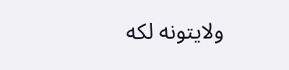ولایتونه لکه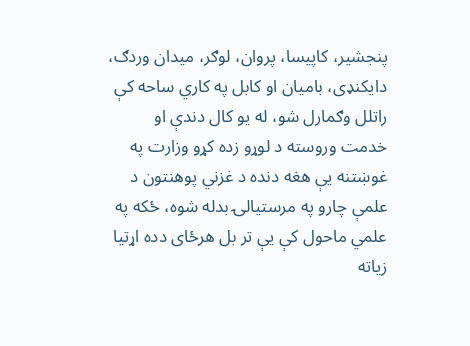پنجشير، کاپيسا، پروان، لوګر، میدان وردګ، دايکنډی، باميان او کابل په کاري ساحه کې راتلل وګمارل شو، له یو کال دندې او خدمت وروسته د لوړو زده کړو وزارت په غوښتنه یې هغه دنده د غزني پوهنتون د علمې چارو په مرستیالۍ بدله شوه، ځکه په علمي ماحول کې یې تر بل هرځای دده اړتیا زیاته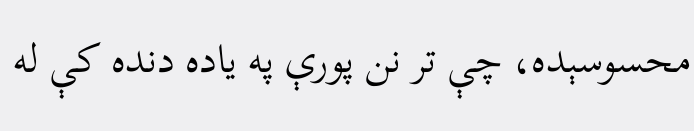محسوسېده، چې تر نن پورې په یاده دنده کې له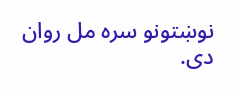نوښتونو سره مل روان دی.